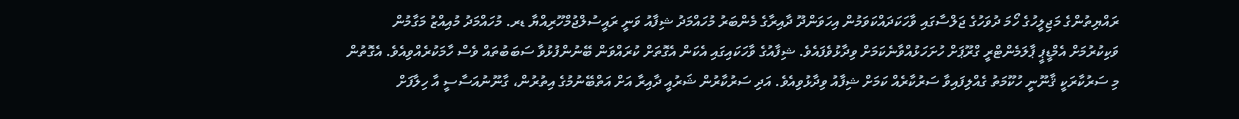ރައްޔިތުންގެ މަޖިލީހުގެ ހޯމަ ދުވަހުގެ ޖަލްސާގައި ވާހަކަދައްކަވަމުން އިހަވަންދޫ ދާއިރާގެ މެންބަރު މުހައްމަދު ޝިފާއު ވަނީ ރައީސުލްޖުމްހޫރިއްޔާ ޑރ. މުހައްމަދު މުއިއްޒު މަގާމުން ވަކިކުރުމަށް އެމްޑީޕީ ޕާލަމެންޓްރީ ގްރޫޕަށް ހުށަހަޅުއްވާނެކަމަށް ވިދާޅުވެފައެވެ. ޝިފާއުގެ ވާހަކައިގައި އެކަން އެގޮތަށް ކުރައްވަން ބޭނުންފުޅުވާ ސަބަބުތައް ވެސް ހާމަކުރެއްވިއެވެ. އެގޮތުން މި ސަރުކާރަކީ ޤާނޫނީ ހުކޫމަތު ގެއްލިފައިވާ ސަރުކާރެއް ކަމަށް ޝިފާއު ވިދާޅުވިއެވެ. އަދި ސަރުކާރުން ޝަރުއީ ދާއިރާ އަށް އަތްބޭނުމުގެ އިތުރުން، ގާނޫނުއަސާސީ އާ ހިލާފަށް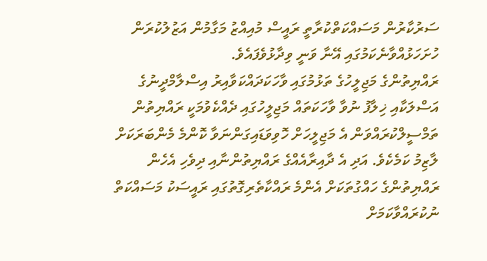ސަރުކާރުން މަސައްކަތްކުރާތީ ރައީސް މުއިއްޒު މަގާމުން އަޒުލުކުރަން ހުށަހަޅުއްވާނެކަމުގައި އޭނާ ވަނީ ވިދާޅުވެފައެވެ.
ރައްޔިތުންގެ މަޖިލީހުގެ ތަޅުމުގައި ވާހަކަދައްކަވާއިރު އިސްލާމްދީނުގެ އަސްލަކާއި ޚިލާފު ނުވާ ވާހަކަތައް މަޖިލީހުގައި ދެއްކެވުމަކީ ރައްޔިތުން ތަމްސީލްކުރައްވަން އެ މަޖިލީހަށް ހޮވިވަޑައިގަންނަވާ ކޮންމެ މެންބަރަކަށް ލާޒިމު ކަމެކެވެ. އަދި އެ ދާއިރާއެއްގެ ރައްޔިތުންނާއި ދިވެހި އެހެން ރައްޔިތުންގެ ހައްގުތަކަށް އެންމެ ރައްކާތެރިގޮތުގައި ރައީސަކު މަސައްކަތް ނުކުރައްވާކަމަށް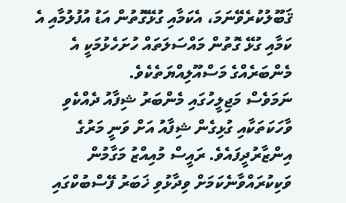ޤަބޫލުކުރެވޭނަމަ، އެކަމާއި ގުޅޭގޮތުން އަޑު އުފުލުމާއި އެ ކަމާއި ގުޅޭ ގޮތުން މައްސަލަތައް ހުށަހެޅުމަކީ އެ މެންބަރެއްގެ މަސްއޫލިއްޔަތެކެވެ.
ނަމަވެސް މަޖިލީހުގައި މެންބަރު ޝިފާއު ދެއްކެވި ވާހަކަތަކާއި ގުޅިގެން ޝިފާއު އަށް ވަނީ މަރުގެ އިންޒާރުދީފައެވެ. ރައީސް މުއިއްޒު މަގާމުން ވަކިކުރައްވާނެކަމަށް ވިދާޅުވި ޚަބަރު ފޭސްބުކްގައި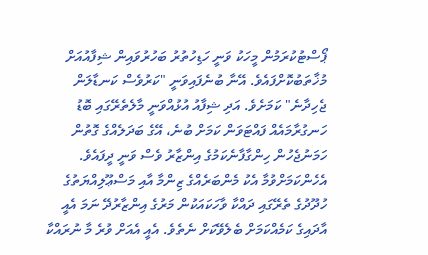ޕޯސްޓުކުރަމުން މީހަކު ވަނީ ހަޑިހުތުރު ބަހުރުވައިން ޝިފާއުއަށް މުޚާތަބުކޮށްފައެވެ. އޭނާ ބުނެފައިވަނީ "ކަރުވެސް ކަނޑާލަން ޖެހިދާނެ" ކަމަށެވެ. އަދި ޝިފާއު އުޅުއްވަނީ މާލެތެރޭގައި ބޮޑު ހަނގުރާމައެއް ފައްޓަވަން ކަމަށް ބުނެ، އޭގެ ބަދަލެއްގެ ގޮތުން ހަމަނުޖެހުން ހިންގާފާނެކަމުގެ އިންޒާރު ވެސް ވަނީ ދީފައެވެ.
އެހެންކަމަށްވުމާ އެކު މެންބަރެއްގެ ޒިންމާ އާއި މަސްޢޫލިއްޔަތުގެ ހުދޫދުގެ ތެރޭގައި ދައްކާ ވާހަކައަކުން މަރުގެ އިންޒާރުދޭ ނަމަ އެއީ އާދައިގެ ކަމެއްކަމަށް ބެލެވޭކަށް ނެތެވެ. އެއީ އެއަށް ވުރެ މާ ނުރައްކާ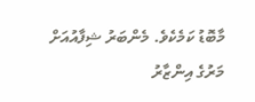މާބޮޑު ކަމެކެވެ. މެންބަރު ޝިފާއުއަށް މަރުގެ އިންޒާރު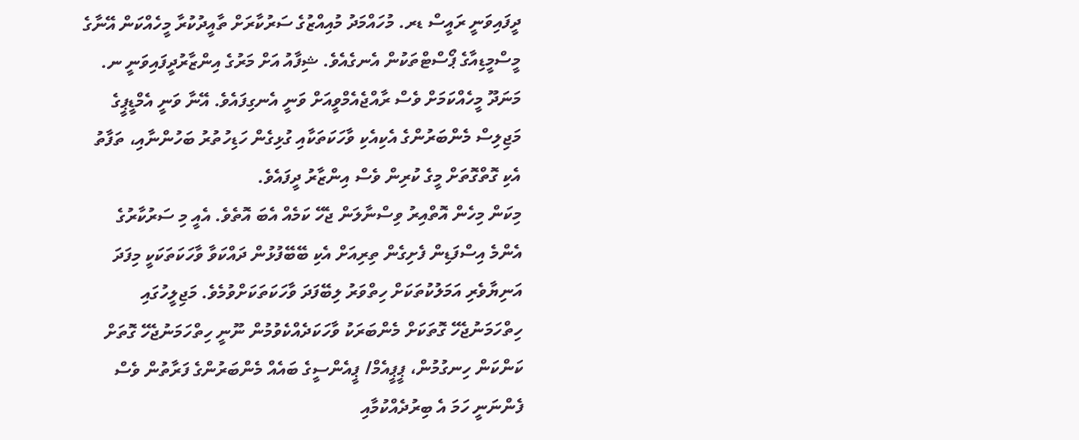ދީފައިވަނީ ރައީސް ޑރ. މުހައްމަދު މުއިއްޒުގެ ސަރުކާރަށް ތާއީދުކުރާ މީހެއްކަން އޭނާގެ މީސްމީޑިއާގެ ޕޯސްޓްތަކުން އެނގެއެވެ. ޝިފާއު އަށް މަރުގެ އިންޒާރުދީފައިވަނީ ނ. މަނަދޫ މީހެއްކަމަށް ވެސް ރާއްޖެއެމްވީއަށް ވަނީ އެނގިފައެވެ. އޭނާ ވަނީ އެމްޑީޕީގެ މަޖިލިސް މެންބަރުންގެ އެކިއެކި ވާހަކަތަކާއި ގުޅިގެން ހަޑިހުތުރު ބަހުންނާއި، ތަފާތު އެކި ގޮތްގޮތަށް މީގެ ކުރިން ވެސް އިންޒާރު ދީފައެވެ.
މިކަން މިހެން އޮތްއިރު ވިސްނާލަން ޖެހޭ ކަމެއް އެބަ އޮތެވެ. އެއީ މި ސަރުކާރުގެ އެންމެ އިސްފަޑިން ފެށިގެން ތިރިއަށް އެކި ބޭބޭފުޅުން ދައްކަވާ ވާހަކަތަކަކީ މިފަދަ އަނިޔާވެރި އަމަލުކުތަކަށް ހިތްވަރު ލިބޭފަދަ ވާހަކަތަކަށްވުމެވެ. މަޖިލީހުގައި ހިތްހަމަނުޖެހޭ ގޮތަކަށް މެންބަރަކު ވާހަކަދެއްކެވުމުން ނޫނީ ހިތްހަމަނުޖެހޭ ގޮތަށް ކަންކަން ހިނގުމުން، ޕީޕީއެމް/ ޕީއެންސީގެ ބައެއް މެންބަރުންގެ ފަރާތުން ވެސް ފެންނަނީ ހަމަ އެ ބިރުދެއްކުމާއި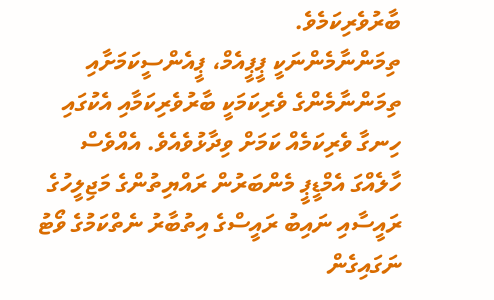ބާރުވެރިކަމެވެ.
ތިމަންނާމެންނަކީ ޕީޕީއެމް، ޕީއެންސީކަމަށާއި ތިމަންނާމެންގެ ވެރިކަމަކީ ބާރުވެރިކަމާއި އެކުގައި ހިނގާ ވެރިކަމެއް ކަމަށް ވިދާޅުވެއެވެ. އެއްވެސް ހާލެއްގަ އެމްޑީޕީ މެންބަރުން ރައްޔިތުންގެ މަޖިލީހުގެ ރައީސާއި ނައިބު ރައީސްގެ އިތުބާރު ނެތްކަމުގެ ވޯޓު ނަގައިގެން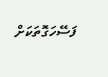ފަސޭހަގޮތަކަށް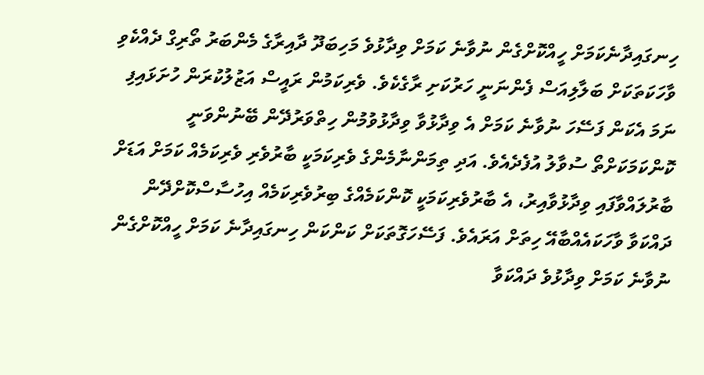ހިނގައިދާނެކަމަށް ހީއްކޮށްގެން ނުވާނެ ކަމަށް ވިދާޅުވެ މަހިބަދޫ ދާއިރާގެ މެންބަރު ތޯރިގް ދެއްކެވި ވާހަކަތަކަށް ބަލާލިއަސް ފެންނަނީ ހަރުކަށި ރާގެކެވެ. ވެރިކަމުން ރައީސް އަޒުލުކުރަން ހުށަޅައިފި ނަމަ އެކަން ފަސޭހަ ނުވާނެ ކަމަށް އެ ވިދާޅުވާ ވިދާޅުވުމުން ހިތްވަރުދޭން ބޭނުންވަނީ ކޮންކަމަކަށްތޯ ސުވާލު އުފެދެއެވެ. އަދި ތިމަންނާމެންގެ ވެރިކަމަކީ ބާރުވެރި ވެރިކަމެއް ކަމަށް އަޑަށް ބާރުލައްވާފައި ވިދާޅުވާއިރު، އެ ބާރުވެރިކަމަކީ ކޮންކަމެއްގެ ބިރުވެރިކަމެއް އިހުސާސްކޮށްދޭން ދައްކަވާ ވާހަކައެއްބާއޭ ހިތަށް އަރައެވެ. ފަސޭހަގޮތަކަށް ކަންކަން ހިނގައިދާނެ ކަމަށް ހީއްކޮށްގެން ނުވާނެ ކަމަށް ވިދާޅުވެ ދައްކަވާ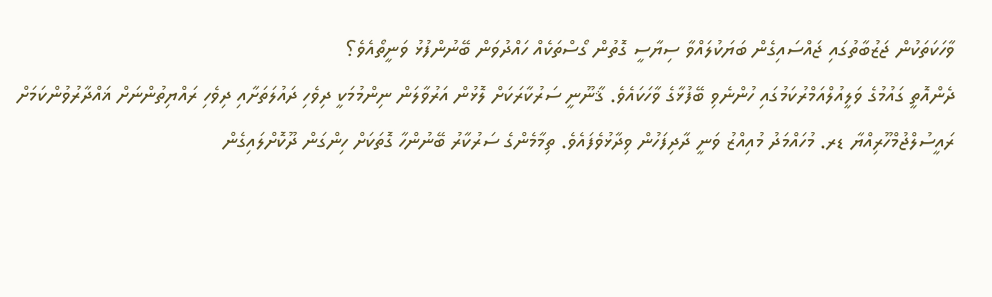ވާހަކަތަކުން ޖަޒުބާތުގައި ޖައްސައިގެން ބަޔަކުލައްވާ ސިޔާސީ ގޮތުން ގޯސްތަކެއް ހައްދުވަން ބޭނުންފުޅު ވަނީތޯއެވެ؟
ދެންއޮތީ ގައުމުގެ ވަލީއުލްއަމްރުކަމުގައި ހުންނެވި ބޭފުޅާގެ ވާހަކައެވެ. ޤާނޫނީ ސަރުކާރަކަށް ލޮޅުން އަރުވާލަން ނިންމުމަކީ ދިވެހި ދައުލަތަށާއި ދިވެހި ރައްޔިތުންނަށް ޣައްދާރުވުންކަމަށް ރައީސުލްޖުމްހޫރިއްޔާ ޑރ. މުހައްމަދު މުއިއްޒު ވަނީ ދާދިފަހުން ވިދާޅުވެފައެވެ. ތިމާމެންގެ ސަރުކާރު ބޭނުންހާ ގޮތަކަށް ހިންގަން ދޫކޮށްލައިގެން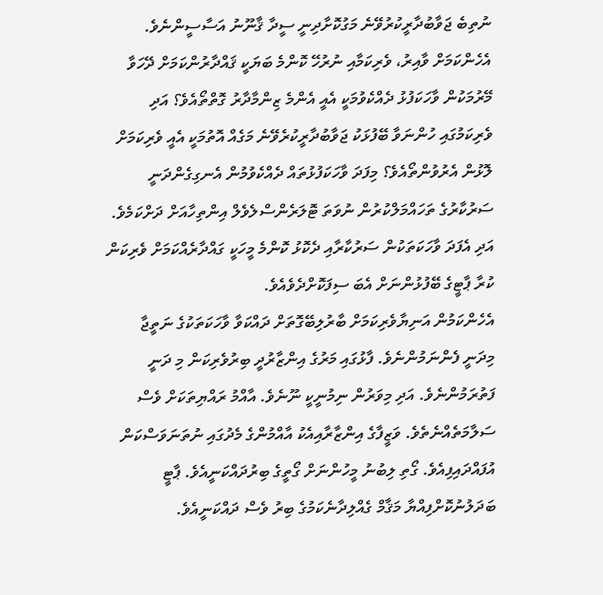ނުތިބެ ޖަވާބުދާރީކުރުވޭނެ މަގުކޮށާދިނީ ސީދާ ޤާނޫނު އަސާސީންނެވެ. އެހެންކަމަށް ވާއިރު، ވެރިކަމާއި ނުރުހޭ ކޮންމެ ބަޔަކީ ޤައްދާރުންކަމަށް ދޭހަވާ މޭރުމަކުން ވާހަކަފުޅު ދެއްކެވުމަކީ އެއީ އެންމެ ޒިންމާދާރު ގޮތްތޯއެވެ؟ އަދި ވެރިކަމުގައި ހުންނަވާ ބޭފުޅަކު ޖަވާބުދާރީކުރެވޭނެ މަގެއް އޮތުމަކީ އެއީ ވެރިކަމަށް ލޮޅުން އެރުވުންތޯއެވެ؟ މިފަދަ ވާހަކަފުޅުތައް ދެއްކެވުމުން އެނގިގެންދަނީ ސަރުކާރުގެ ތަހައްމަލްކުރުން ނުވަތަ ޓޮލަރެންސްލެވެލް އިންތިހާއަށް ދަށްކަމެވެ. އަދި އެފަދަ ވާހަކަތަކުން ސަރުކާރާއި ދެކޮޅު ކޮންމެ މީހަކީ ގައްދާރެއްކަމަށް ވެރިކަން ކުރާ ޕާޓީގެ ބޭފުޅުންނަށް އެބަ ސިފަކޮށްދެވެއެވެ.
އެހެންކަމުން އަނިޔާވެރިކަމަށް ބާރުލިބޭގޮތަށް ދައްކަވާ ވާހަކަތަކުގެ ނަތީޖާ މިދަނީ ފެންނަމުންނެވެ. ފާޅުގައި މަރުގެ އިންޒާރުދީ ބިރުވެރިކަން މި ދަނީ ފަތުރަމުންނެވެ. އަދި މިވަރުން ނިމުނީކީ ނޫނެވެ. އާއްމު ރައްޔިތަކަށް ވެސް ސަލާމަތެއްނެތެވެ. ވަޒީފާގެ އިންޒާރާއިއެކު އާއްމުންގެ މެދުގައި ނުތަނަވަސްކަން އުފައްދައިފިއެވެ. ގޯތި ލިބުނު މީހުންނަށް ގޯތީގެ ބިރުދައްކަނީއެވެ. ޕާޓީ ބަދަލުނުކޮށްފިއްޔާ މަޤާމް ގެއްލިދާނެކަމުގެ ބިރު ވެސް ދައްކަނީއެވެ.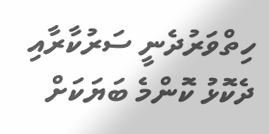ހިތްވަރުދެނީ ސަރުކާރާއި ދެކޮޅު ކޮންމެ ބަޔަކަށް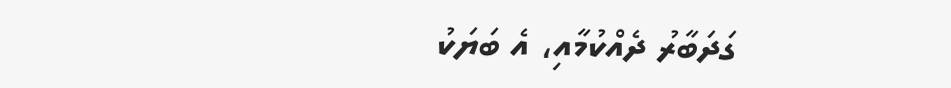ގަދަބާރު ދެއްކުމާއި، އެ ބަޔަކު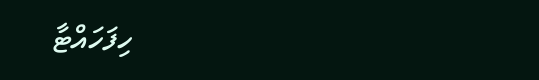ހިފަހައްޓާ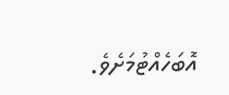އޮބަހެއްޓުމަށެވެ.